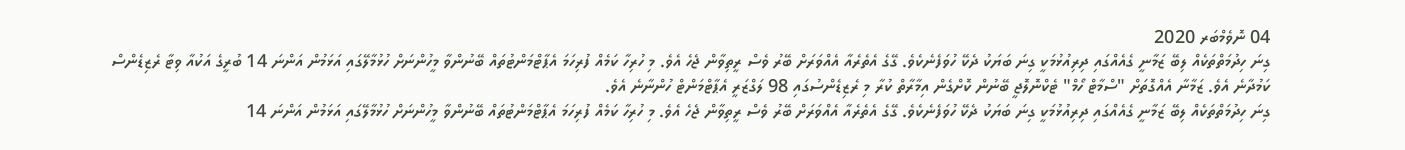04 ނޮވެމްބަރ 2020
ގިނަ ހިދުމަތްތަކެއް ލިބޭ ޒަމާނީ ގެއެއްގައި ދިރިއުޅުމަކީ ގިނަ ބަޔަކު ދެކޭ ހުވަފެނެކެވެ. ގޭގެ އެތެރެއާ އެއްވަރަށް ބޭރު ވެސް ރީތިވާން ޖެހެ އެވެ. މި ހުރިހާ ކަމެއް ފުރިހަމަ އެޕާޓްމަންޓުތައް ބޭނުންވާ މީހުންނަށް ހުޅުމާލޭގައި އަޅަމުން އަންނަ 14 ބުރީގެ އަކުއާ ވިޓާ ރެޒިޑެންސް ކަމުދާނެ އެވެ. ޒަމާނާ އެއްގޮތަށް "ސްމާޓް ހޯމް" ޓެކްނޮލޮޖީ ބޭނުން ކޮށްގެން އިމާރާތް ކުރާ މި ރެޒިޑެންސުގައި 98 ލަގްޒަރީ އެޕާޓްމަންޓް ހުންނާނެ އެވެ.
ގިނަ ހިދުމަތްތަކެއް ލިބޭ ޒަމާނީ ގެއެއްގައި ދިރިއުޅުމަކީ ގިނަ ބަޔަކު ދެކޭ ހުވަފެނެކެވެ. ގޭގެ އެތެރެއާ އެއްވަރަށް ބޭރު ވެސް ރީތިވާން ޖެހެ އެވެ. މި ހުރިހާ ކަމެއް ފުރިހަމަ އެޕާޓްމަންޓުތައް ބޭނުންވާ މީހުންނަށް ހުޅުމާލޭގައި އަޅަމުން އަންނަ 14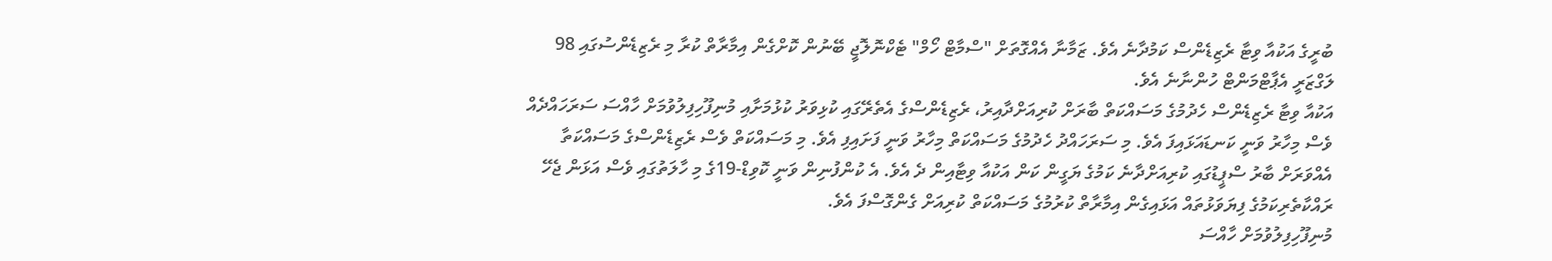ބުރީގެ އަކުއާ ވިޓާ ރެޒިޑެންސް ކަމުދާނެ އެވެ. ޒަމާނާ އެއްގޮތަށް "ސްމާޓް ހޯމް" ޓެކްނޮލޮޖީ ބޭނުން ކޮށްގެން އިމާރާތް ކުރާ މި ރެޒިޑެންސުގައި 98 ލަގްޒަރީ އެޕާޓްމަންޓް ހުންނާނެ އެވެ.
އަކުއާ ވިޓާ ރެޒިޑެންސް ހެދުމުގެ މަސައްކަތް ބާރަށް ކުރިއަށްދާއިރު، ރެޒިޑެންސްގެ އެތެރޭގައި ކުޅިވަރު ކުޅުމަށާއި މުނިފޫހިފިލުވުމަށް ހާއްސަ ސަރަހައްދެއް ވެސް މިހާރު ވަނީ ކަނޑައަޅައިފަ އެވެ. މި ސަރަހައްދު ހެދުމުގެ މަސައްކަތް މިހާރު ވަނީ ފަށައިފި އެވެ. މި މަސައްކަތް ވެސް ރެޒިޑެންސްގެ މަސައްކަތާ އެއްވަރަށް ބާރު ސްޕީޑުގައި ކުރިއަށްދާނެ ކަމުގެ ޔަގީން ކަން އަކުއާ ވިޓާއިން ދެ އެވެ. އެ ކުންފުނިން ވަނީ ކޮވިޑް-19ގެ މި ހާލަތުގައި ވެސް އަޅަން ޖެހޭ ރައްކާތެރިކަމުގެ ފިޔަވަޅުތައް އަޅައިގެން އިމާރާތް ކުރުމުގެ މަސައްކަތް ކުރިއަށް ގެންގޮސްފަ އެވެ.
މުނިފޫހިފިލުވުމަށް ހާއްސަ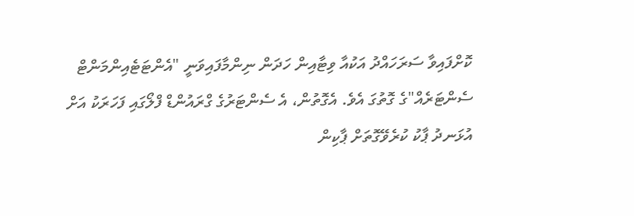ކޮށްފައިވާ ސަރަހައްދު އަކުއާ ވިޓާއިން ހަދަން ނިންމާފައިވަނީ "އެންޓަޓެއިންމަންޓް ސެންޓަރެއް"ގެ ގޮތުގަ އެވެ. އެގޮތުން، އެ ސެންޓަރުގެ ގްރައުންޑް ފްލޯގައި ފަހަރަކު އަށް އުޅަނދު ޕާކު ކުރެވޭގޮތަށް ޕާކިން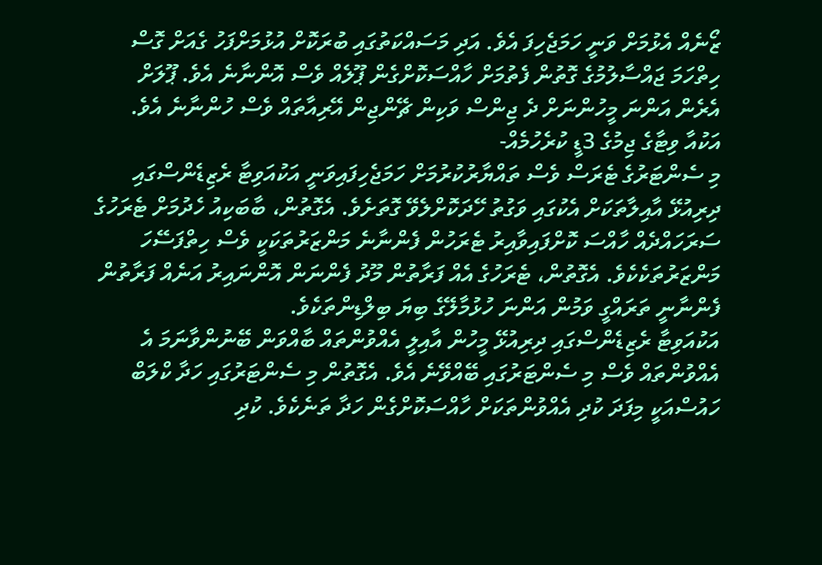ޒޯނެއް އެޅުމަށް ވަނީ ހަމަޖެހިފަ އެވެ. އަދި މަސައްކަތުގައި ބުރަކޮށް އުޅުމަށްފަހު ގެއަށް ގޮސް ހިތްހަމަ ޖައްސާލުމުގެ ގޮތުން ފެތުމަށް ހާއްސަކޮށްގެން ޕޫލެއް ވެސް އޮންނާނެ އެވެ. ޕޫލަށް އެރެން އަންނަ މީހުންނަށް ދެ ޖިންސް ވަކިން ޗޭންޖިން އޭރިއާތައް ވެސް ހުންނާނެ އެވެ.
އަކުއާ ވިޓާގެ ޖިމުގެ 3ޑީ ކުރެހުމެއް-
މި ސެންޓަރުގެ ޓެރަސް ވެސް ތައްޔާރުކުރުމަށް ހަމަޖެހިފައިވަނީ އަކުއަވިޓާ ރެޒިޑެންސްގައި ދިރިއުޅޭ އާއިލާތަކަށް އެކުގައި ވަގުތު ހޭދަކޮށްލެވޭ ގޮތަށެވެ. އެގޮތުން، ބާބަކިއު ހެދުމަށް ޓެރަހުގެ ސަރަހައްދެއް ހާއްސަ ކޮށްފައިވާއިރު ޓެރަހުން ފެންނާނެ މަންޒަރުތަކަކީ ވެސް ހިތްފަސޭހަ މަންޒަރުތަކެކެވެ. އެގޮތުން، ޓެރަހުގެ އެއް ފަރާތުން މޫދު ފެންނަން އޮންނައިރު އަނެއް ފަރާތުން ފެންނާނީ ތަރައްގީ ވަމުން އަންނަ ހުޅުމާލޭގެ ބިޔަ ބިލްޑިންތަކެވެ.
އަކުއަވިޓާ ރެޒިޑެންސްގައި ދިރިއުޅޭ މީހުން އާއިލީ އެއްވުންތައް ބާއްވަން ބޭނުންވާނަމަ އެ އެއްވުންތައް ވެސް މި ސެންޓަރުގައި ބޭއްވޭނެ އެވެ. އެގޮތުން މި ސެންޓަރުގައި ހަދާ ކްލަބް ހައުސްއަކީ މިފަދަ ކުދި އެއްވުންތަކަށް ހާއްސަކޮށްގެން ހަދާ ތަނެކެވެ. ކުދި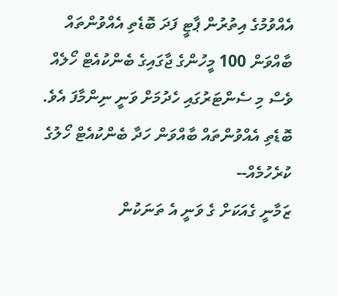އެއްވުމުގެ އިތުރުން ޕާޓީ ފަދަ ބޮޑެތި އެއްވުންތައް ބާއްވަން 100 މީހުންގެ ޖާގައިގެ ބެންކުއެޓް ހޯލެއް ވެސް މި ސެންޓަރުގައި ހެދުމަށް ވަނީ ނިންމާފަ އެވެ.
ބޮޑެތި އެއްވުންތައް ބާއްވަން ހަދާ ބެންކުއެޓް ހޯލުގެ ކުރެހުމެއް--
ޒަމާނީ ގެއަކަށް ގެ ވަނީ އެ ތަނަކުން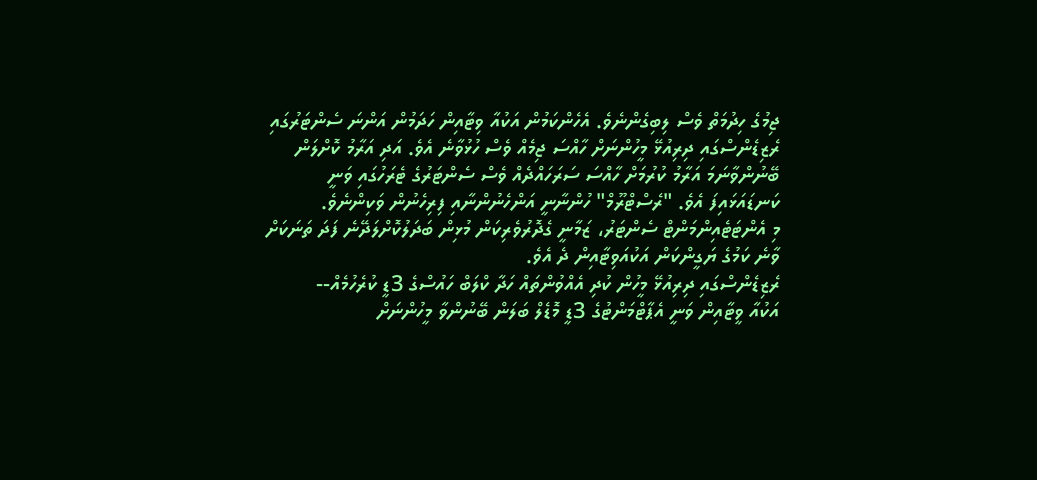ޖިމުގެ ހިދުމަތް ވެސް ލިބިގެންނެވެ. އެހެންކަމުން އަކުއާ ވިޓާއިން ހަދަމުން އަންނަ ސެންޓަރުގައި ރެޒިޑެންސްގައި ދިރިއުޅޭ މީހުންނަށް ހާއްސަ ޖިމެއް ވެސް ހުޅުވާނެ އެވެ. އަދި އަރާމު ކޮށްލަން ބޭނުންވާނަމަ އަރާމު ކުރުމަށް ހާއްސަ ސަރަހައްދެއް ވެސް ސެންޓަރުގެ ޓެރަހުގައި ވަނީ ކަނޑައަޅައިފަ އެވެ. "ރެސްޓްރޫމް" ހުންނާނީ އަންހެނުންނާއި ފިރިހެނުން ވަކިންނެވެ.
މި އެންޓަޓެއިންމަންޓް ސެންޓަރު، ޒަމާނީ ގެދޮރުވެރިކަން މުޅިން ބަދަލުކޮށްލަދޭނެ ފަދަ ތަނަކަށް ވާނެ ކަމުގެ ޔަގީންކަން އަކުއަވިޓާއިން ދެ އެވެ.
ރެޒިޑެންސްގައި ދިރިއުޅޭ މީހުން ކުދި އެއްވުންތައް ހަދާ ކްލަބް ހައުސްގެ 3ޑީ ކުރެހުމެއް--
އަކުއާ ވީޓާއިން ވަނީ އެޕާޓްމަންޓުގެ 3ޑީ މޮޑެލް ބަލަން ބޭނުންވާ މީހުންނަށް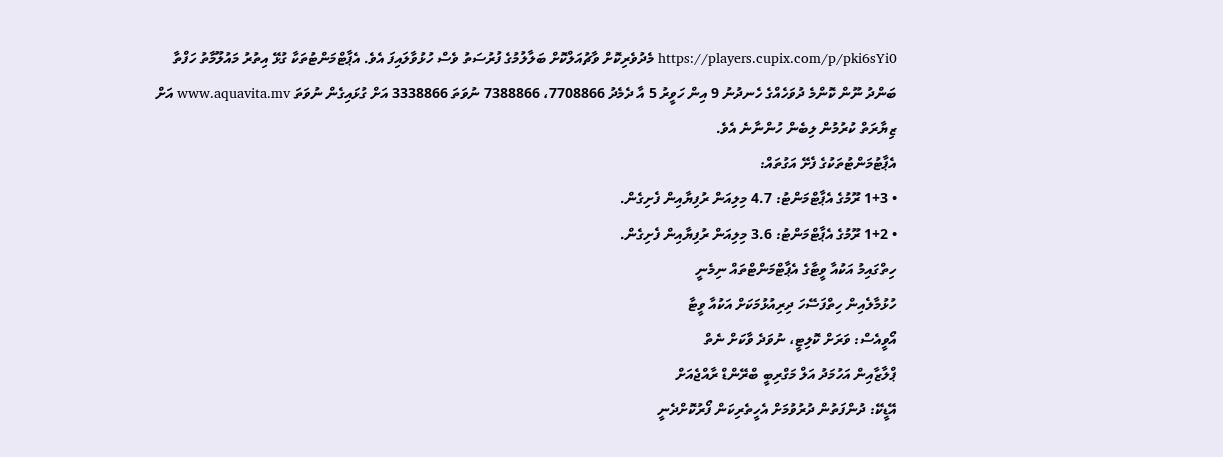https://players.cupix.com/p/pki6sYi0 މެދުވެރިކޮށް ވާޗުއަލްކޮށް ބަލާލުމުގެ ފުރުސަތު ވެސް ހުޅުވާލައިފަ އެވެ. އެޕާޓްމަންޓުތަކާ ގުޅޭ އިތުރު މައުލޫމާތު ހަފްތާ ބަންދު ނޫން ކޮންމެ ދުވަހެއްގެ ހެނދުނު 9 އިން ހަވީރު 5 އާ ދެމެދު 7708866، 7388866 ނުވަތަ 3338866 އަށް ގުޅައިގެން ނުވަތަ www.aquavita.mv އަށް ޒިޔާރަތް ކުރުމުން ލިބެން ހުންނާނެ އެވެ.
އެޕާޓުމަންޓުތަކުގެ ފެށޭ އަގުތައް:
• 1+3 ރޫމުގެ އެޕާޓްމަންޓު: 4.7 މިލިއަން ރުފިޔާއިން ފެށިގެން.
• 1+2 ރޫމުގެ އެޕާޓްމަންޓު: 3.6 މިލިއަން ރުފިޔާއިން ފެށިގެން.
ހިތްގައިމު އަކުއާ ވީޓާގެ އެޕާޓްމަންޓްތައް ނިމެނީ
ހުޅުމާލެއިން ހިތްފަސޭހަ ދިރިއުޅުމަކަށް އަކުއާ ވީޓާ
އޯވީއެސް: ވަރަށް ކޮލިޓީ، ނުވަދެ ވާކަށް ނެތް
ޕްލާޒާއިން އަހުމަދު އަލް މަގްރިބީ ބްރޭންޑް ރާއްޖެއަށް
އޭޑީކޭ: ދުންފަތުން ދުރުވުމަށް އެހީތެރިކަން ފޯރުކޮށްދެނީ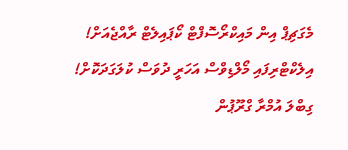މެގަޗިޕް އިން މައިކްރޯސޮފްޓް ކޯޕައިލެޓް ރާއްޖެއަށް!
އިލެކްޓްރިފައި މޯލްޑިވްސް އަހަރީ ދުވަސް ކުލަގަދަކޮށް!
ގިބްލަ އުމްރާ ގްރޫޕުން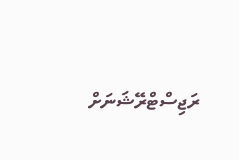ރަޖިސްޓްރޭޝަނަށް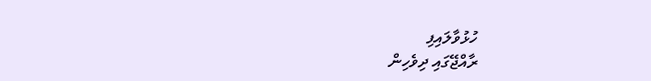ހުޅުވާލައިފި
ރާއްޖޭގައި ދިވެހިން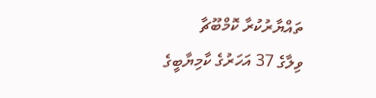ތައްޔާރުކުރާ ކޮމްބޫޗާ
ވިލާގެ 37 އަހަރުގެ ކާމިޔާބީގެ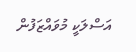އަސްލަކީ މުވައްޒަފުން